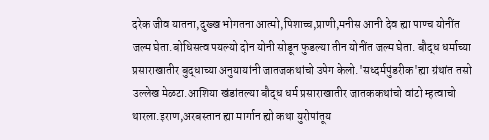दरेक जीव यातना,दुख्ख भोगतना आत्मो,पिशाच्च,प्राणी,मनीस आनी देव ह्या पाण्च योनींत जल्म घेता.बोधिसत्व पयल्यो दोन योनी सोडून फुडल्या तीन योनींत जल्म घेता. बौद्ध धर्माच्या प्रसाराखातीर बुद्धाच्या अनुयायांनी जातजकथांचो उपेग केलो.'सध्दर्मपुंडरीक'ह्या ग्रंथांत तसो उल्लेख मेळटा.आशिया खंडांतल्या बौद्ध धर्म प्रसाराखातीर जातककथांचो वांटो म्हत्वाचो थारला.इराण,अरबस्तान ह्या मार्गान ह्यो कथा युरोपांतूय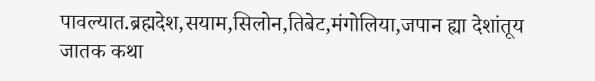पावल्यात.ब्रह्मदेश,सयाम,सिलोन,तिबेट,मंगोलिया,जपान ह्या देशांतूय जातक कथा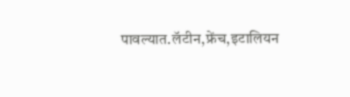पावल्यात.लॅटीन,फ्रेंच,इटालियन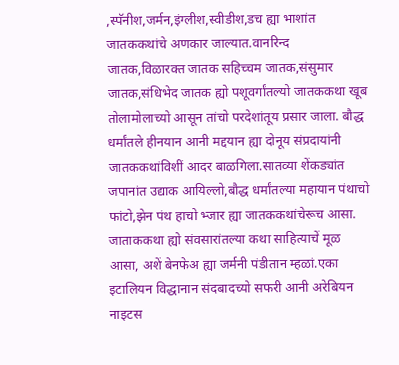,स्पॅनीश,जर्मन,इंग्लीश,स्वीडीश,डच ह्या भाशांत जातककथांचे अणकार जाल्यात.वानरिन्द जातक,विळारक्त जातक सहिच्चम जातक,संसुमार जातक,संधिभेद जातक ह्यो पशूवर्गांतल्यो जातककथा खूब तोलामोलाच्यो आसून तांचो परदेशांतूय प्रसार जाला. बौद्ध धर्मांतले हीनयान आनी मद्दयान ह्या दोनूय संप्रदायांनी जातककथांविशीं आदर बाळगिला.सातव्या शेंकड्यांत जपानांत उद्याक आयिल्लो,बौद्ध धर्मांतल्या महायान पंथाचो फांटो,झेन पंथ हाचो भ्जार ह्या जातककथांचेरूच आसा. जाताककथा ह्यो संवसारांतल्या कथा साहित्याचें मूळ आसा, अशें बेनफेअ ह्या जर्मनी पंडीतान म्हळां.एका इटालियन विद्धानान संदबादच्यो सफरी आनी अरेबियन नाइटस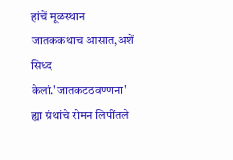हांचें मूळस्थान जातककथाच आसात,अशें सिध्द केलां.'जातकटठवण्णना' ह्या ग्रंथांचे रोमन लिपींतले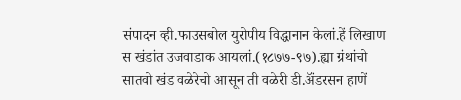संपादन व्ही.फाउसबोल युरोपीय विद्धानान केलां.हें लिखाण स खंडांत उजवाडाक आयलां.(१८७७-९७).ह्या ग्रंथांचो सातवो खंड वळेरेचो आसून ती वळेरी डी.ॲंडरसन हाणें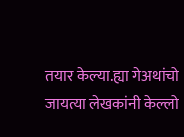तयार केल्या.ह्या गेअथांचो जायत्या लेखकांनी केल्लो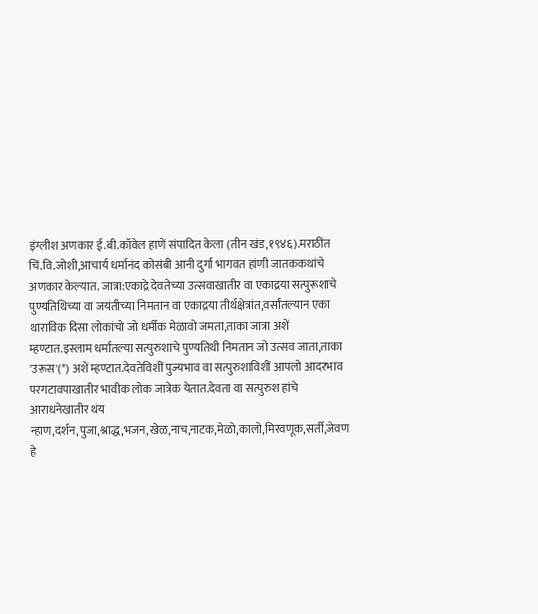इंग्लीश अणकार ई.बी.कॉवेल हाणें संपादित केला (तीन खंड,१९४६).मराठींत चिं.वि.जोशी,आचार्य धर्मानंद कोसंबी आनी दुर्गा भागवत हांणी जातककथांचे अणकार केल्यात. जात्रा:एकाद्रे देवतेच्या उत्सवाखातीर वा एकाद्रया सत्पुरूशाचे पुण्यतिथिच्या वा जयंतीच्या निमतान वा एकाद्रया तीर्थक्षेत्रांत,वर्सांतल्यान एका थाराविक दिसा लोकांचो जो धर्मीक मेळावो जमता,ताका जात्रा अशें म्हण्टात.इस्लाम धर्मांतल्या सत्पुरुशाचे पुण्यतिथी निमतान जो उत्सव जाता,ताका 'उरूस'(*) अशें म्हण्टात.देवतेविशीं पुज्यभाव वा सत्पुरुशाविशीं आपलो आदरभाव परगटावपाखातीर भावीक लोक जात्रेक येतात.देवता वा सत्पुरुश हांचे आराधनेखातीर थंय न्हाण,दर्शन,पुजा,श्राद्ध,भजन,खेळ,नाच,नाटक,मेळो,कालो,मिरवणूक,सर्ती,जेवण हे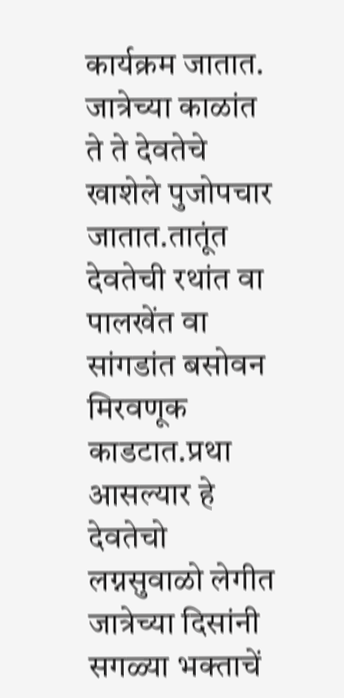कार्यक्रम जातात. जात्रेच्या काळांत ते ते देवतेचे खाशेले पुजोपचार जातात.तातूंत देवतेची रथांत वा पालखेंत वा सांगडांत बसोवन मिरवणूक काडटात.प्रथा आसल्यार हे देवतेचो लग्नसुवाळो लेगीत जात्रेच्या दिसांनी सगळ्या भक्ताचें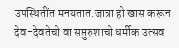उपस्थितींत मनयतात.जात्रा हो खास करून देव-देवतेचो वा सप्तुरुशाचो धर्मीक उत्सव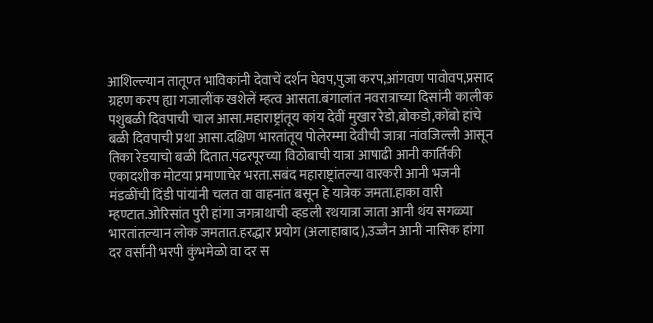आशिल्ल्यान तातूण्त भाविकांनी देवाचें दर्शन घेवप,पुजा करप,आंगवण पावोवप,प्रसाद ग्रहण करप ह्या गजालींक खशेलें म्हत्व आसता.बंगालांत नवरात्राच्या दिसांनी कालीक पशुबळी दिवपाची चाल आसा.महाराष्ट्रांतूय कांय देवीं मुखार रेडो,बोकडो,कोंबो हांचे बळी दिवपाची प्रथा आसा.दक्षिण भारतांतूय पोलेरम्मा देवीची जात्रा नांवजिल्ली आसून तिका रेडयाचो बळी दितात.पंढरपूरच्या विठोबाची यात्रा आषाढी आनी कार्तिकी एकादशीक मोटया प्रमाणाचेर भरता.सबंद महाराष्ट्रांतल्या वारकरी आनी भजनी मंडळींची दिंडी पांयांनी चलत वा वाहनांत बसून हे यात्रेक जमता.हाका वारी म्हण्टात.ओरिसांत पुरी हांगा जगत्राथाची व्हडली रथयात्रा जाता आनी थंय सगळ्या भारतांतल्यान लोक जमतात.हरद्धार प्रयोग (अलाहाबाद),उज्जैन आनी नासिक हांगा दर वर्सांनी भरपी कुंभमेळो वा दर स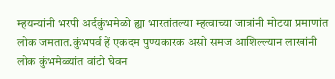म्हयन्यांनी भरपी अर्दकुंभमेळो ह्या भारतांतल्या म्हत्वाच्या जात्रांनी मोटया प्रमाणांत लोक जमतात.कुंभपर्व हें एकदम पुण्यकारक असो समज आशिल्ल्यान लाखांनी लोक कुंभमेळ्यांत वांटो घेवन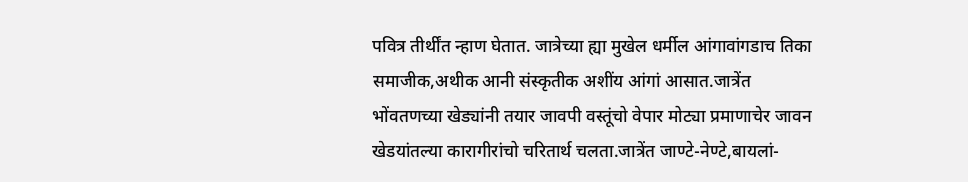पवित्र तीर्थींत न्हाण घेतात. जात्रेच्या ह्या मुखेल धर्मील आंगावांगडाच तिका समाजीक,अथीक आनी संस्कृतीक अशींय आंगां आसात.जात्रेंत भोंवतणच्या खेड्यांनी तयार जावपी वस्तूंचो वेपार मोट्या प्रमाणाचेर जावन खेडयांतल्या कारागीरांचो चरितार्थ चलता.जात्रेंत जाण्टे-नेण्टे,बायलां-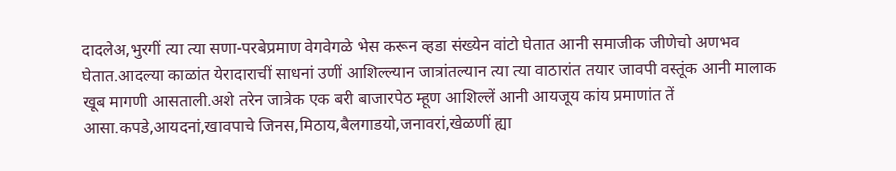दादलेअ,भुरगीं त्या त्या सणा-परबेप्रमाण वेगवेगळे भेस करून व्हडा संख्येन वांटो घेतात आनी समाजीक जीणेचो अणभव घेतात.आदल्या काळांत येरादाराचीं साधनां उणीं आशिल्ल्यान जात्रांतल्यान त्या त्या वाठारांत तयार जावपी वस्तूंक आनी मालाक खूब मागणी आसताली.अशे तरेन जात्रेक एक बरी बाजारपेठ म्हूण आशिल्लें आनी आयजूय कांय प्रमाणांत तें आसा.कपडे,आयदनां,खावपाचे जिनस,मिठाय,बैलगाडयो,जनावरां,खेळणीं ह्या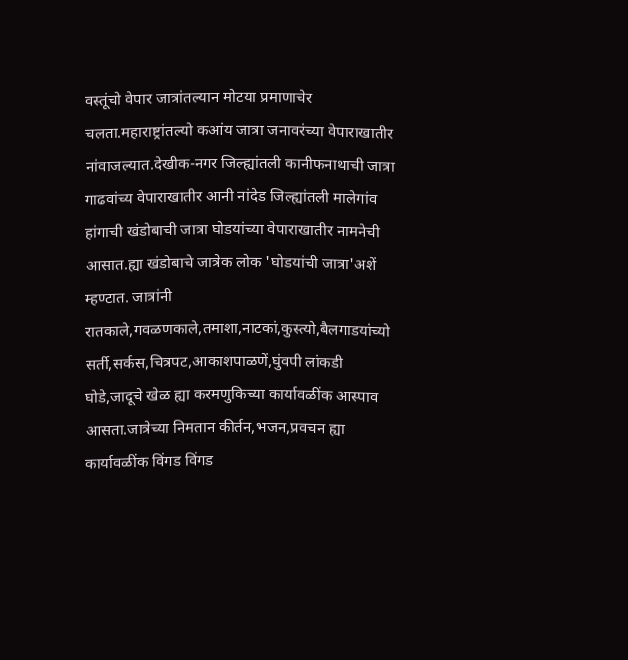वस्तूंचो वेपार जात्रांतल्यान मोटया प्रमाणाचेर चलता.महाराष्ट्रांतल्यो कआंय जात्रा जनावरंच्या वेपाराखातीर नांवाजल्यात.देखीक-नगर जिल्ह्यांतली कानीफनाथाची जात्रा गाढवांच्य वेपाराखातीर आनी नांदेड जिल्ह्यांतली मालेगांव हांगाची खंडोबाची जात्रा घोडयांच्या वेपाराखातीर नामनेची आसात.ह्या खंडोबाचे जात्रेक लोक 'घोडयांची जात्रा'अशें म्हण्टात. जात्रांनी रातकाले,गवळणकाले,तमाशा,नाटकां,कुस्त्यो,बैलगाडयांच्यो सर्ती,सर्कस,चित्रपट,आकाशपाळणें,घुंवपी लांकडी घोडे,जादूचे खेळ ह्या करमणुकिच्या कार्यावळींक आस्पाव आसता.जात्रेच्या निमतान कीर्तन,भजन,प्रवचन ह्या कार्यावळींक विंगड विंगड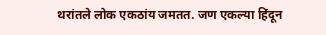थरांतले लोक एकठांय जमतत. जण एकल्या हिंदून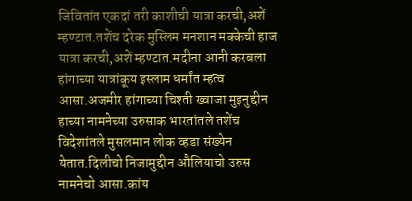जिवितांत एकदां तरी काशीची यात्रा करची,अशें म्हण्टात.तशेंच दरेक मुस्लिम मनशान मक्केची हाज यात्रा करची,अशें म्हण्टात.मदीना आनी करबला हांगाच्या यात्रांकूय इस्लाम धर्मांत म्हत्व आसा.अजमीर हांगाच्या चिश्ती ख्वाजा मुइनुद्दीन हाच्या नामनेच्या उरुसाक भारतांतले तशेंच विदेशांतले मुसलमान लोक व्हडा संख्येन येतात.दिलीचो निजामुद्दीन औलियाचो उरुस नामनेचो आसा.कांय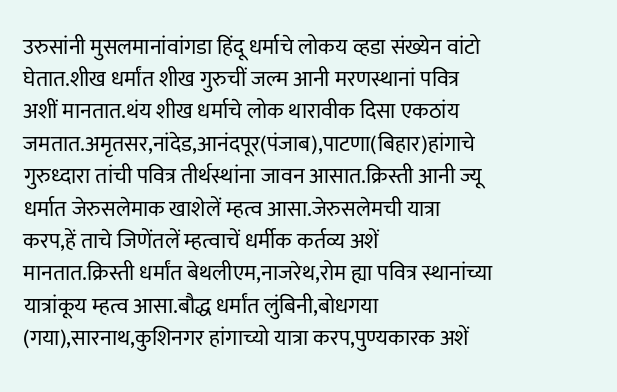उरुसांनी मुसलमानांवांगडा हिंदू धर्माचे लोकय व्हडा संख्येन वांटो घेतात.शीख धर्मांत शीख गुरुचीं जल्म आनी मरणस्थानां पवित्र अशीं मानतात.थंय शीख धर्माचे लोक थारावीक दिसा एकठांय जमतात.अमृतसर,नांदेड,आनंदपूर(पंजाब),पाटणा(बिहार)हांगाचे गुरुध्दारा तांची पवित्र तीर्थस्थांना जावन आसात.क्रिस्ती आनी ज्यू धर्मात जेरुसलेमाक खाशेलें म्हत्व आसा.जेरुसलेमची यात्रा करप,हें ताचे जिणेंतलें म्हत्वाचें धर्मीक कर्तव्य अशें मानतात.क्रिस्ती धर्मांत बेथलीएम,नाजरेथ,रोम ह्या पवित्र स्थानांच्या यात्रांकूय म्हत्व आसा.बौद्ध धर्मांत लुंबिनी,बोधगया (गया),सारनाथ,कुशिनगर हांगाच्यो यात्रा करप,पुण्यकारक अशें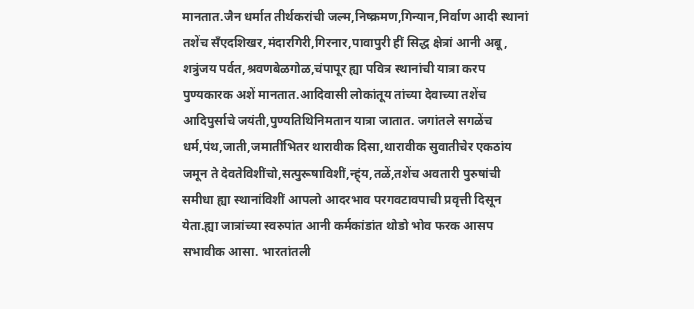मानतात.जैन धर्मात तीर्थकरांची जल्म,निष्क्रमण,गिन्यान,निर्वाण आदी स्थानां तशेंच सँएदशिखर,मंदारगिरी,गिरनार,पावापुरी हीं सिद्ध क्षेत्रां आनी अबू, शत्रुंजय पर्वत,श्रवणबेळगोळ,चंपापूर ह्या पवित्र स्थानांची यात्रा करप पुण्यकारक अशें मानतात.आदिवासी लोकांतूय तांच्या देवाच्या तशेंच आदिपुर्साचे जयंती,पुण्यतिथिनिमतान यात्रा जातात. जगांतले सगळेंच धर्म,पंथ,जाती,जमातींभितर थारावीक दिसा,थारावीक सुवातीचेर एकठांय जमून ते देवतेविशींचो,सत्पुरूषाविशीं,न्ह्ंय,तळें,तशेंच अवतारी पुरुषांची समीधा ह्या स्थानांविशीं आपलो आदरभाव परगवटावपाची प्रवृत्ती दिसून येता.ह्या जात्रांच्या स्वरुपांत आनी कर्मकांडांत थोडो भोव फरक आसप सभावीक आसा. भारतांतली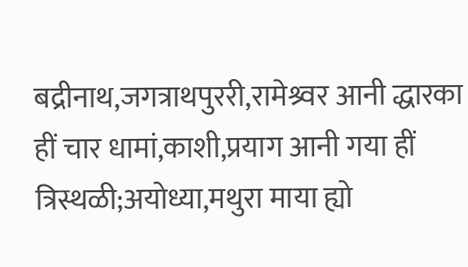बद्रीनाथ,जगत्राथपुररी,रामेश्र्वर आनी द्धारका हीं चार धामां,काशी,प्रयाग आनी गया हीं त्रिस्थळी;अयोध्या,मथुरा माया ह्यो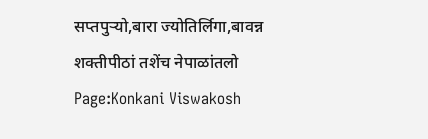सप्तपुऱ्यो,बारा ज्योतिर्लिगा,बावन्न शक्तीपीठां तशेंच नेपाळांतलो
Page:Konkani Viswakosh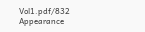Vol1.pdf/832
Appearance